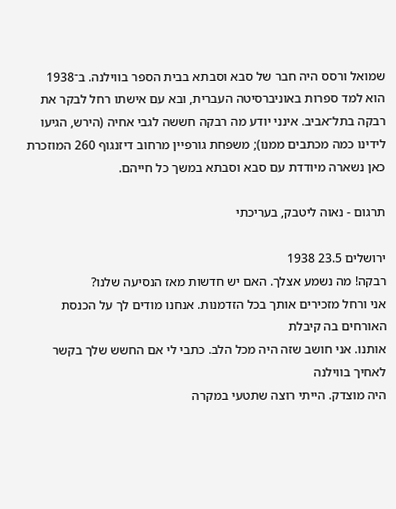שמואל ורסס היה חבר של סבא וסבתא בבית הספר בווילנה. ב־1938 הוא למד ספרות באוניברסיטה העברית, ובא עם אישתו רחל לבקר את רבקה בתל־אביב. אינני יודע מה רבקה חששה לגבי אחיה (הירש, הגיעו לידינו כמה מכתבים ממנו); משפחת גורפיין מרחוב דיזנגוף 260 המוזכרת כאן נשארה מיודדת עם סבא וסבתא במשך כל חייהם.

תרגום - נאוה ליטבק, בעריכתי

ירושלים 23.5 1938
רבקה! מה נשמע אצלך. האם יש חדשות מאז הנסיעה שלנו?
אני ורחל מזכירים אותך בכל הזדמנות. אנחנו מודים לך על הכנסת האורחים בה קיבלת
אותנו. אני חושב שזה היה מכל הלב. כתבי לי אם החשש שלך בקשר לאחיך בווילנה
היה מוצדק. הייתי רוצה שתטעי במקרה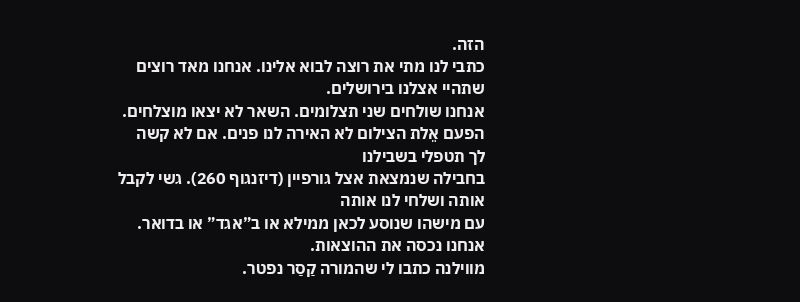הזה.
כתבי לנו מתי את רוצה לבוא אלינו. אנחנו מאד רוצים שתהיי אצלנו בירושלים.
אנחנו שולחים שני תצלומים. השאר לא יצאו מוצלחים.
הפעם אֵלת הצילום לא האירה לנו פנים. אם לא קשה לך תטפלי בשבילנו
בחבילה שנמצאת אצל גורפיין (דיזנגוף 260). גשי לקבל אותה ושלחי לנו אותה
עם מישהו שנוסע לכאן ממילא או ב”אגד” או בדואר. אנחנו נכסה את ההוצאות.
מווילנה כתבו לי שהמורה קַסַר נפטר.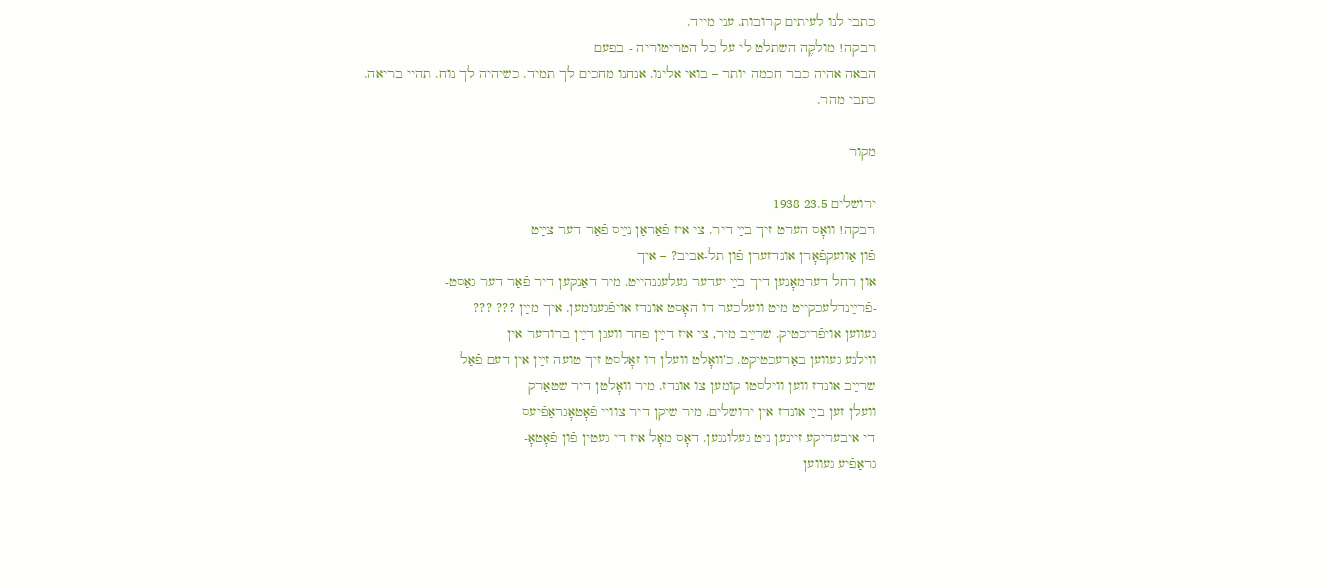כתבי לנו לעיתים קרובות. עני מייד.
רבקה! מולקֶה השתלט לי על כל הטריטוריה - בפעם
הבאה אהיה כבר חכמה יותר – בואי אלינו. אנחנו מחכים לך תמיד. כשיהיה לך נוח. תהיי בריאה.
כתבי מהר.

מקור

ירושלים 23.5 1938
רבקה! וואׇס הערט זיך בײַ דיר. צי איז פֿאַראַן נײַס פֿאַר דער צײַט
פֿון אַוועקפֿאׇרן אונדזערן פֿון תל-אביב? – איך
און רחל דערמאׇנען דיך בײַ יעדער געלעגנהייט. מיר דאַנקען דיר פֿאַר דער גאַסט-
-פֿרײַנדלעכקייט מיט וועלכער דו האׇסט אונדז אויפֿגענומען. איך מײַן ??? ???
געווען אויפֿריכטיק. שרײַב מיר, צי איז דײַן פחד וועגן דײַן ברודער אין
ווילנע געווען באַרעכטיקט. כ’וואׇלט וועלן דו זאׇלסט זיך טועה זײַן אין דעם פֿאַל
שרײַב אונדז ווען ווילסטו קומען צו אונדז. מיר וואׇלטן דיר שטאַרק
וועלן זען בײַ אונדז אין ירושלים. מיר שיקן דיר צוויי פֿאׇטאׇגראַפֿיעס
די איבעריקע זיינען ניט געלונגען. דאׇס מאׇל איז די געטין פֿון פֿאׇטאׇ-
גראַפֿיע געווען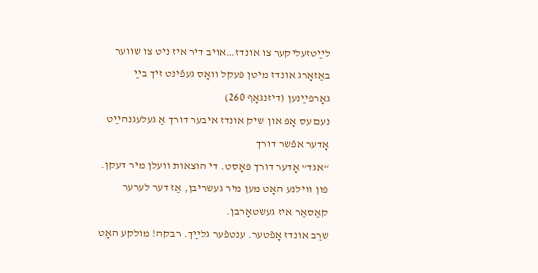לײַטזעליקער צו אונדז…אויב דיר איז ניט צו שווער
באַזאׇרג אונדז מיטן פּעקל וואׇס געפֿינט זיך בײַ גאׇרפײַנען (דיזנגאׇף 260)
נעם עס אׇפּ און שיק אונדז איבער דורך אַ געלעגנהײַט אׇדער אפֿשר דורך
“אגד” אׇדער דורך פּאׇסט. די הוצאות וועלן מיר דעקן.
פון ווילנע האׇט מען מיר געשריבן, אַז דער לערער קאַסאַר איז געשטאׇרבן.
שרַב אונדז אׇפֿטער. ענטפֿער גלײַך. רבקה! מולקע האׇט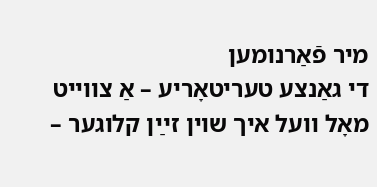מיר פֿאַרנומען
די גאַנצע טעריטאׇריע – אַ צווייט מאׇל וועל איך שוין זײַן קלוגער –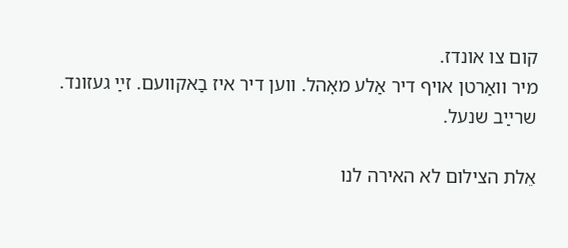קום צו אונדז.
מיר וואַרטן אויף דיר אַלע מאׇהל. ווען דיר איז בַאקוועם. זײַ געזונד.
שרײַב שנעל.

אֵלת הצילום לא האירה לנו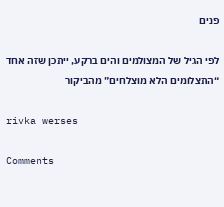פנים

לפי הגיל של המצולמים והים ברקע, ייתכן שזה אחד “התצלומים הלא מוצלחים” מהביקור

rivka werses

Comments